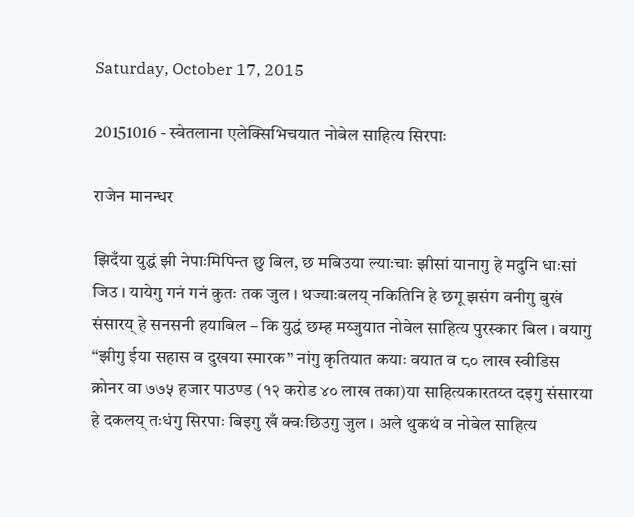Saturday, October 17, 2015

20151016 - स्वेतलाना एलेक्सिभिचयात नोबेल साहित्य सिरपाः

राजेन मानन्धर

झिदँया युद्धं झी नेपाःमिपिन्त छु बिल, छ मबिउया ल्याःचाः झीसां यानागु हे मदुनि धाःसां जिउ । यायेगु गनं गनं कुतः तक जुल । थज्याःबलय् नकितिनि हे छगू झसंग वनीगु बुखं संसारय् हे सनसनी हयाबिल – कि युद्धं छम्ह मय्जुयात नोवेल साहित्य पुरस्कार बिल । वयागु “झीगु ईया सहास व दुखया स्मारक” नांगु कृतियात कयाः वयात व ८० लाख स्वीडिस क्रोनर वा ७७५ हजार पाउण्ड (१२ करोड ४० लाख तका)या साहित्यकारतय्त दइगु संसारया हे दकलय् तःधंगु सिरपाः बिइगु खँ क्वःछिउगु जुल । अले थुकथं व नोबेल साहित्य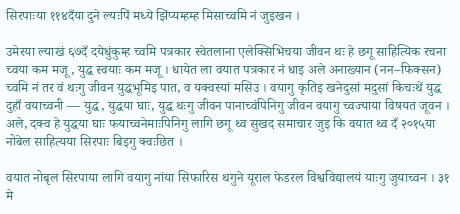सिरपाःया ११४दँया दुने ल्यःपिं मध्ये झिंप्यम्हम्ह मिसाच्वमि नं जुइखन ।

उमेरया ल्याखं ६७दँ दयेधुंकुम्ह च्वमि पत्रकार स्वेतलाना एलेक्सिभिचया जीवन थः हे छगू साहित्यिक रचना च्वया कम मजू, युद्ध स्वयाः कम मजू । धायेत ला वयात पत्रकार नं धाइ अले अनाख्यान (नन–फिक्सन) च्वमि नं तर वं थःगु जीवन युद्धभूमिइ पात, व यक्वस्यां मसिउ । वयागु कृतिइ खनेदुसां मदुसां किचःथें युद्ध दुहाँ वयाच्वनी — युद्ध, युद्धया घाः, युद्ध थःगु जीवन पानाच्वंपिनिगु जीवन वयागु च्वज्याया विषयत जूवन । अले, दक्व हे युद्धया घाः फयाच्वनेमाःपिनिगु लागि छगू थ्व सुखद समाचार जुइ कि वयात थ्व दँ २०१५या नोबेल साहित्यया सिरपाः बिइगु क्वःछित ।

वयात नोबृल सिरपाया लागि वयागु नांया सिफारिस थगुने यूराल फेडरल विश्वविद्यालयं याःगु जुयाच्वन । ३१ मे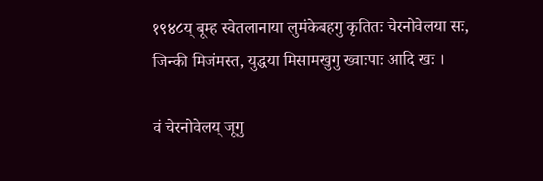१९४८य् बूम्ह स्वेतलानाया लुमंकेबहगु कृतितः चेरनोवेलया सः, जिन्की मिजंमस्त, युद्धया मिसामखुगु ख्वाःपाः आदि खः ।

वं चेरनोवेलय् जूगु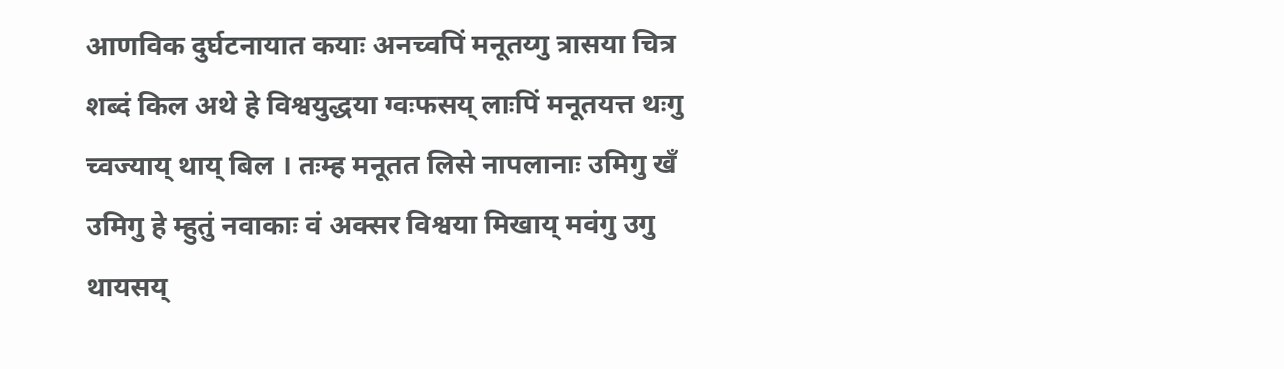आणविक दुर्घटनायात कयाः अनच्वपिं मनूतय्गु त्रासया चित्र शब्दं किल अथे हे विश्वयुद्धया ग्वःफसय् लाःपिं मनूतयत्त थःगु च्वज्याय् थाय् बिल । तःम्ह मनूतत लिसे नापलानाः उमिगु खँ उमिगु हे म्हुतुं नवाकाः वं अक्सर विश्वया मिखाय् मवंगु उगु थायसय्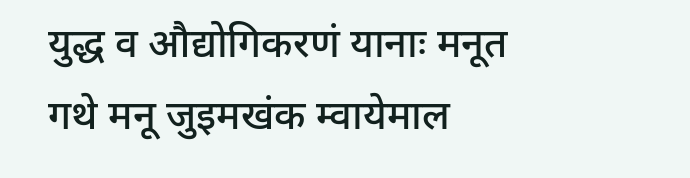युद्ध व औद्योगिकरणं यानाः मनूत गथे मनू जुइमखंक म्वायेमाल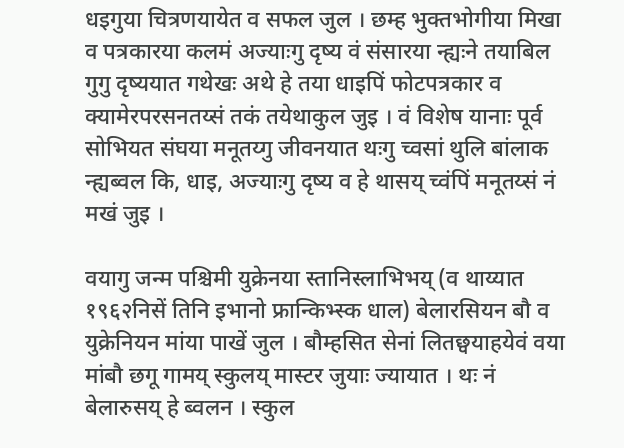धइगुया चित्रणयायेत व सफल जुल । छम्ह भुक्तभोगीया मिखा व पत्रकारया कलमं अज्याःगु दृष्य वं संसारया न्ह्यःने तयाबिल गुगु दृष्ययात गथेखः अथे हे तया धाइपिं फोटपत्रकार व क्यामेरपरसनतय्सं तकं तयेथाकुल जुइ । वं विशेष यानाः पूर्व सोभियत संघया मनूतय्गु जीवनयात थःगु च्वसां थुलि बांलाक न्ह्यब्वल कि, धाइ, अज्याःगु दृष्य व हे थासय् च्वंपिं मनूतय्सं नं मखं जुइ ।

वयागु जन्म पश्चिमी युक्रेनया स्तानिस्लाभिभय् (व थाय्यात १९६२निसें तिनि इभानो फ्रान्किभ्स्क धाल) बेलारसियन बौ व युक्रेनियन मांया पाखें जुल । बौम्हसित सेनां लितछ्वयाहयेवं वया मांबौ छगू गामय् स्कुलय् मास्टर जुयाः ज्यायात । थः नं बेलारुसय् हे ब्वलन । स्कुल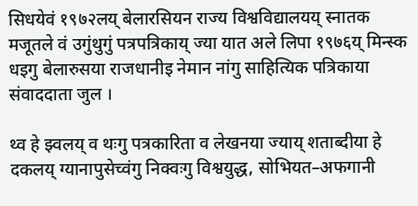सिधयेवं १९७२लय् बेलारसियन राज्य विश्वविद्यालयय् स्नातक मजूतले वं उगुंथुगुं पत्रपत्रिकाय् ज्या यात अले लिपा १९७६य् मिन्स्क धइगु बेलारुसया राजधानीइ नेमान नांगु साहित्यिक पत्रिकाया संवाददाता जुल ।

थ्व हे झ्वलय् व थःगु पत्रकारिता व लेखनया ज्याय् शताब्दीया हे दकलय् ग्यानापुसेच्वंगु निक्वःगु विश्वयुद्ध, सोभियत–अफगानी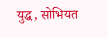युद्ध, सोभियत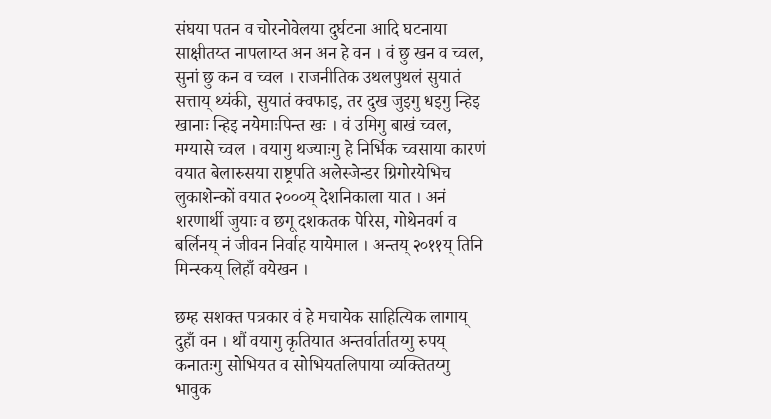संघया पतन व चोरनोवेलया दुर्घटना आदि घटनाया साक्षीतय्त नापलाय्त अन अन हे वन । वं छु खन व च्वल, सुनां छु कन व च्वल । राजनीतिक उथलपुथलं सुयातं सत्ताय् थ्यंकी, सुयातं क्वफाइ, तर दुख जुइगु धइगु न्हिइ खानाः न्हिइ नयेमाःपिन्त खः । वं उमिगु बाखं च्वल, मग्यासे च्वल । वयागु थज्याःगु हे निर्भिक च्वसाया कारणं वयात बेलारुसया राष्ट्रपति अलेस्जेन्डर ग्रिगोरयेभिच लुकाशेन्कों वयात २०००य् देशनिकाला यात । अनं शरणार्थी जुयाः व छगू दशकतक पेरिस, गोथेनवर्ग व बर्लिनय् नं जीवन निर्वाह यायेमाल । अन्तय् २०११य् तिनि मिन्स्कय् लिहाँ वयेखन ।

छम्ह सशक्त पत्रकार वं हे मचायेक साहित्यिक लागाय् दुहाँ वन । थौं वयागु कृतियात अन्तर्वार्तातय्गु रुपय् कनातःगु सोभियत व सोभियतलिपाया व्यक्तितय्गु भावुक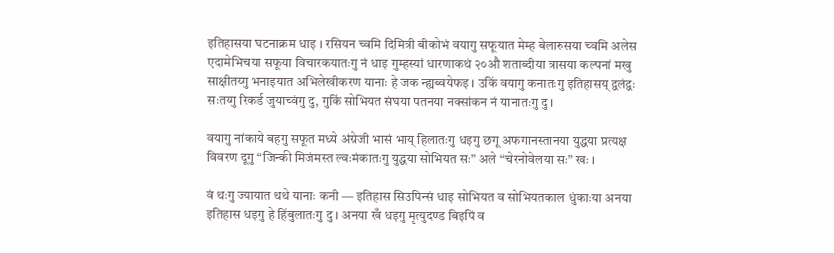इतिहासया घटनाक्रम धाइ । रसियन च्वमि दिमित्री बीकोभं वयागु सफूयात मेम्ह बेलारुसया च्वमि अलेस एदामेभिचया सफूया विचारकयातःगु नं धाइ गुम्हस्यां धारणाकथं २०औ शताब्दीया त्रासया कल्पनां मखु साक्षीतय्गु भनाइयात अभिलेखीकरण यानाः हे जक न्ह्यब्वयेफइ । उकिं वयागु कनातःगु इतिहासय् द्वलंद्वः सःतय्गु रिकर्ड जुयाच्वंगु दु, गुकिं सोभियत संघया पतनया नक्सांकन नं यानातःगु दु ।

वयागु नांकाये बहगु सफूत मध्ये अंग्रेजी भासं भाय् हिलातःगु धइगु छगू अफगानस्तानया युद्धया प्रत्यक्ष विवरण दूगु “जिन्की मिजंमस्त ल्वःमंकातःगु युद्धया सोभियत सः” अले “चेरनोवेलया सः” खः ।

वं थःगु ज्यायात थथे यानाः कनी — इतिहास सिउपिन्सं धाइ सोभियत व सोभियतकाल धुंकाःया अनया इतिहास धइगु हे हिंबुलातःगु दु । अनया खँ धइगु मृत्युदण्ड बिइपिं व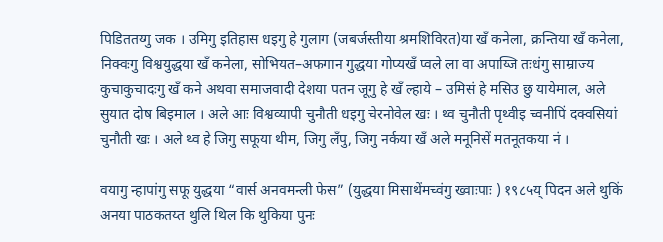पिडिततय्गु जक । उमिगु इतिहास धइगु हे गुलाग (जबर्जस्तीया श्रमशिविरत)या खँ कनेला, क्रन्तिया खँ कनेला, निक्वःगु विश्वयुद्धया खँ कनेला, सोभियत–अफगान गुद्धया गोप्यखँ प्वले ला वा अपाय्जि तःधंगु साम्राज्य कुचाकुचादःगु खँ कने अथवा समाजवादी देशया पतन जूगु हे खँ ल्हाये – उमिसं हे मसिउ छु यायेमाल, अले सुयात दोष बिइमाल । अले आः विश्वव्यापी चुनौती धइगु चेरनोवेल खः । थ्व चुनौती पृथ्वीइ च्वनीपिं दक्वसियां चुनौती खः । अले थ्व हे जिगु सफूया थीम, जिगु लँपु, जिगु नर्कया खँ अले मनूनिसें मतनूतकया नं ।

वयागु न्हापांगु सफू युद्धया “वार्स अनवमन्ली फेस” (युद्धया मिसाथेंमच्वंगु ख्वाःपाः ) १९८५य् पिदन अले थुकिं अनया पाठकतय्त थुलि थिल कि थुकिया पुनः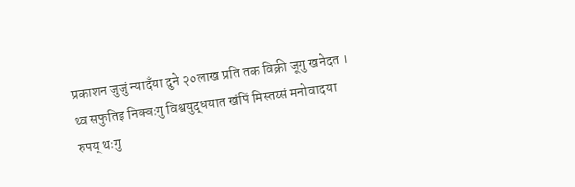प्रकाशन जुजुं न्यादँया दुने २०लाख प्रति तक विक्री जूगु खनेदत । थ्व सफुतिइ निक्वःगु विश्वयुद्धयात खंपिं मिस्तय्सं मनोवादया रुपय् थःगु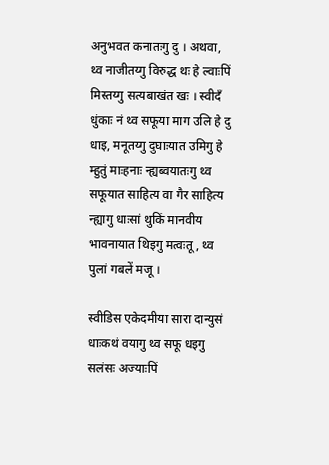अनुभवत कनातःगु दु । अथवा, थ्व नाजीतय्गु विरुद्ध थः हे ल्वाःपिं मिस्तय्गु सत्यबाखंत खः । स्वीदँ धुंकाः नं थ्व सफूया माग उलि हे दु धाइ, मनूतय्गु दुघाःयात उमिगु हे म्हुतुं माःहनाः न्ह्यब्वयातःगु थ्व सफूयात साहित्य वा गैर साहित्य न्ह्यागु धाःसां थुकिं मानवीय भावनायात थिइगु मत्वःतू , थ्व पुलां गबलें मजू ।

स्वीडिस एकेदमीया सारा दान्युसं धाःकथं वयागु थ्व सफू धइगु सलंसः अज्याःपिं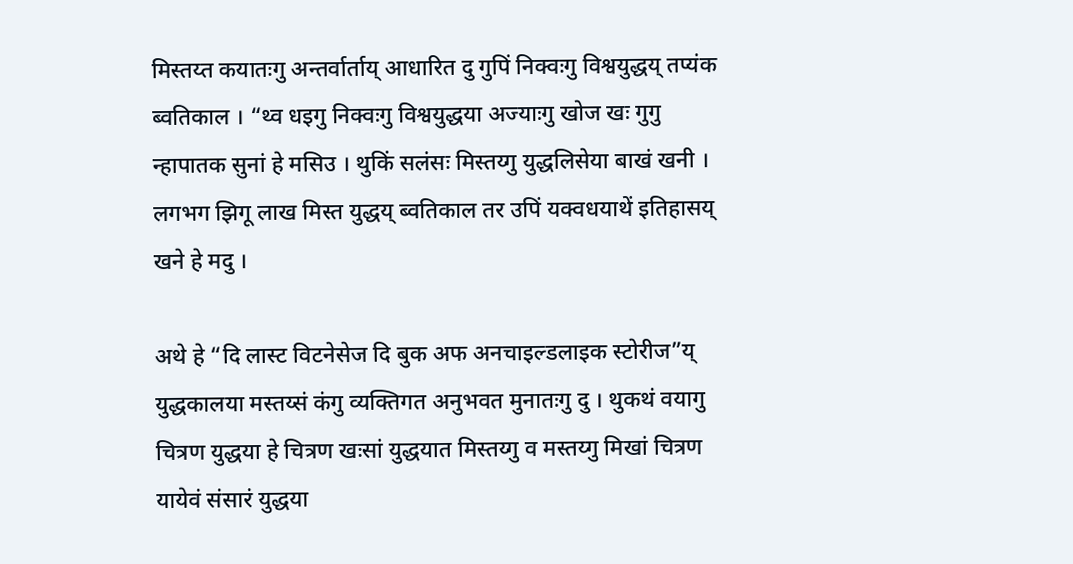मिस्तय्त कयातःगु अन्तर्वार्ताय् आधारित दु गुपिं निक्वःगु विश्वयुद्धय् तप्यंक ब्वतिकाल । “थ्व धइगु निक्वःगु विश्वयुद्धया अज्याःगु खोज खः गुगु न्हापातक सुनां हे मसिउ । थुकिं सलंसः मिस्तय्गु युद्धलिसेया बाखं खनी ।  लगभग झिगू लाख मिस्त युद्धय् ब्वतिकाल तर उपिं यक्वधयाथें इतिहासय् खने हे मदु ।

अथे हे “दि लास्ट विटनेसेज दि बुक अफ अनचाइल्डलाइक स्टोरीज”य् युद्धकालया मस्तय्सं कंगु व्यक्तिगत अनुभवत मुनातःगु दु । थुकथं वयागु चित्रण युद्धया हे चित्रण खःसां युद्धयात मिस्तय्गु व मस्तय्गु मिखां चित्रण यायेवं संसारं युद्धया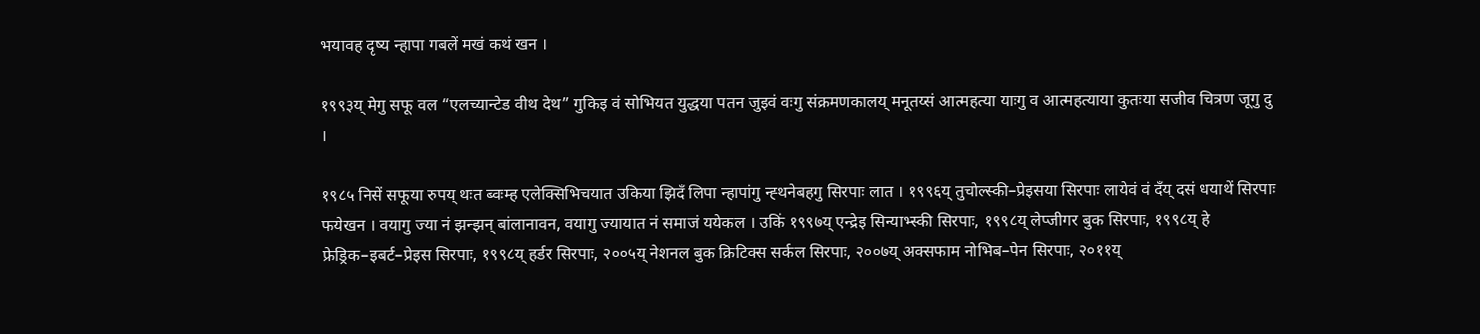भयावह दृष्य न्हापा गबलें मखं कथं खन ।

१९९३य् मेगु सफू वल “एलच्यान्टेड वीथ देथ” गुकिइ वं सोभियत युद्धया पतन जुइवं वःगु संक्रमणकालय् मनूतय्सं आत्महत्या याःगु व आत्महत्याया कुतःया सजीव चित्रण जूगु दु ।

१९८५ निसें सफूया रुपय् थःत ब्वःम्ह एलेक्सिभिचयात उकिया झिदँ लिपा न्हापांगु न्ह्थनेबहगु सिरपाः लात । १९९६य् तुचोल्स्की–प्रेइसया सिरपाः लायेवं वं दँय् दसं धयाथें सिरपाः फयेखन । वयागु ज्या नं झन्झन् बांलानावन, वयागु ज्यायात नं समाजं ययेकल । उकिं १९९७य् एन्द्रेइ सिन्याभ्स्की सिरपाः, १९९८य् लेप्जीगर बुक सिरपाः, १९९८य् हे फ्रेड्रिक–इबर्ट–प्रेइस सिरपाः, १९९८य् हर्डर सिरपाः, २००५य् नेशनल बुक क्रिटिक्स सर्कल सिरपाः, २००७य् अक्सफाम नोभिब–पेन सिरपाः, २०११य्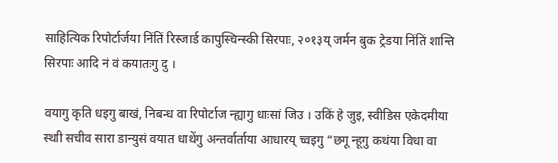साहित्यिक रिपोर्टार्जया निंतिं रिस्जार्ड कापुस्चिन्स्की सिरपाः, २०१३य् जर्मन बुक ट्रेडया निंतिं शान्ति सिरपाः आदि नं वं कयातःगु दु ।

वयागु कृति धइगु बाखं, निबन्ध वा रिपोर्टाज न्ह्यागु धाःसां जिउ । उकिं हे जुइ, स्वीडिस एकेदमीया स्थाी सचीव सारा डान्युसं वयात धाथेंगु अन्तर्वार्ताया आधारय् च्वइगु “छगू न्हूगु कथंया विधा वा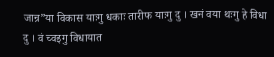जान्र”या विकास याःगु धकाः तारीफ याःगु दु । खनं वया थःगु हे विधा दु । वं च्वइगु विधायात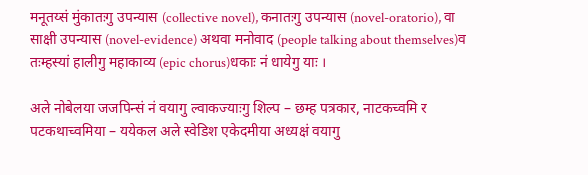मनूतय्सं मुंकातःगु उपन्यास (collective novel), कनातःगु उपन्यास (novel-oratorio), वा साक्षी उपन्यास (novel-evidence) अथवा मनोवाद (people talking about themselves)व तःम्हस्यां हालीगु महाकाव्य (epic chorus)धकाः नं धायेगु याः ।

अले नोबेलया जजपिन्सं नं वयागु ल्वाकज्याःगु शिल्प – छम्ह पत्रकार, नाटकच्वमि र पटकथाच्वमिया – ययेकल अले स्वेडिश एकेदमीया अध्यक्षं वयागु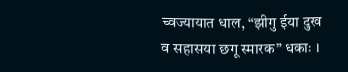च्वज्यायात धाल, “झीगु ईया दुख व सहासया छगू स्मारक” धकाः ।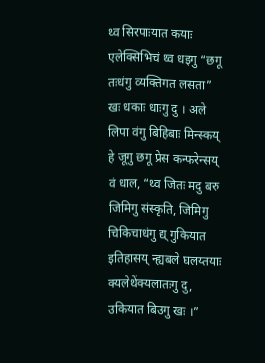थ्व सिरपाःयात कयाः एलेक्सिभिचं थ्व धइगु “छगू तःधंगु व्यक्तिगत लसता” खः धकाः धाःगु दु । अले लिपा वंगु बिहिबाः मिन्स्कय् हे जूगु छगू प्रेस कन्फरेन्सय् वं धाल, “थ्व जितः मदु बरु जिमिगु संस्कृति, जिमिगु चिकिचाधंगु द्य् गुकियात इतिहासय् न्ह्यबले घलय्तयाः क्यलेथेंक्यलातःगु दु, उकियात बिउगु खः ।”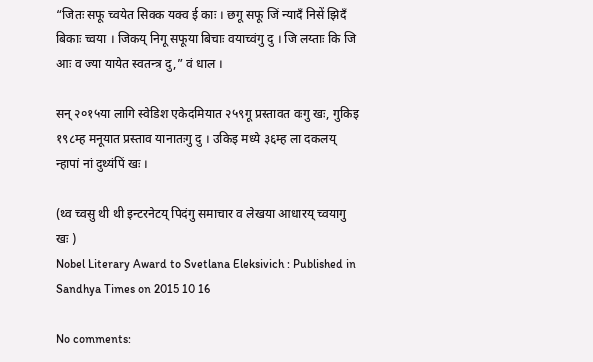“जितः सफू च्वयेत सिक्क यक्व ई काः । छगू सफू जिं न्यादँ निसें झिदँ बिकाः च्वया । जिकय् निगू सफूया बिचाः वयाच्वंगु दु । जि लय्ताः कि जि आः व ज्या यायेत स्वतन्त्र दु,” वं धाल ।

सन् २०१५या लागि स्वेडिश एकेदमियात २५९गू प्रस्तावत वःगु खः, गुकिइ १९८म्ह मनूयात प्रस्ताव यानातःगु दु । उकिइ मध्ये ३६म्ह ला दकलय् न्हापां नां दुथ्यंपिं खः ।

(थ्व च्वसु थी थी इन्टरनेटय् पिदंगु समाचार व लेखया आधारय् च्वयागु खः )
Nobel Literary Award to Svetlana Eleksivich : Published in Sandhya Times on 2015 10 16

No comments: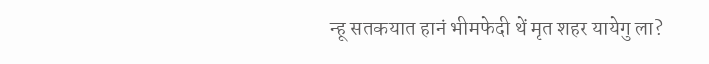न्हू सतकयात हानं भीमफेदी थें मृत शहर यायेगु ला?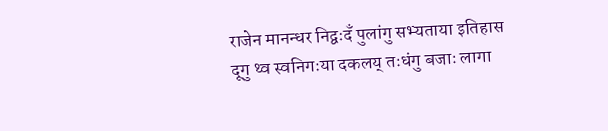राजेन मानन्धर निद्वःदँ पुलांगु सभ्यताया इतिहास दूगु थ्व स्वनिगःया दकलय् तःधंगु बजाः लागा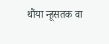थौंया न्हूसतक वा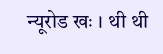न्यूरोड खः । थी थी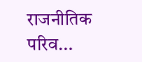राजनीतिक परिव...